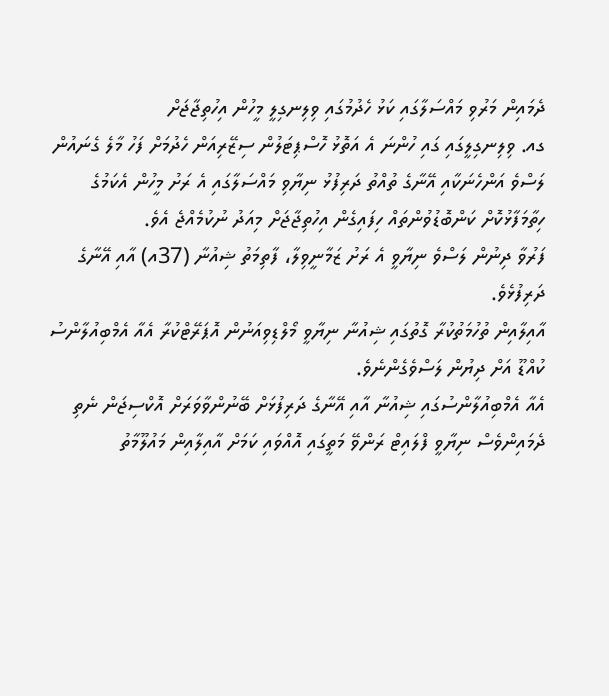ދެމައިން މަރުވި މައްސަލާގައި ކަޅު ހެދުމުގައި ވިލިނގިލީ މީހުން އިހުތިޖާޖަށް
ގއ. ވިލިނގިލީގައި ގައި ހުންނަ އެ އަތޮޅު ހޮސްޕިޓަލުން ސިޒޭރިއަން ހެދުމަށް ފަހު މާލެ ގެނައުން ލަސްވެ އަންހެނަކާއި އޭނާގެ ތުއްތު ދަރިފުޅު ނިޔާވި މައްސަލާގައި އެ ރަށު މީހުން އެކަމުގެ ހިތާމަފާޅުކޮށް ކަންބޮޑުވުންތައް ހިފައިގެން އިހުތިޖާޖަށް މިއަދު ނުކުމެއްޖެ އެވެ.
ފަރުވާ ދިނުން ލަސްވެ ނިޔާވީ އެ ރަށު ޒަމާނީވިލާ، ފާތިމަތު ޝިއުނާ (37އ) އާއި އޭނާގެ ދަރިފުޅެވެ.
އާއިލާއިން ތުހުމަތުކުރާ ގޮތުގައި ޝިއުނާ ނިޔާވީ މޯލްޑިވިއަނުން އޮޕަރޭޓްކުރާ އެއާ އެމްބިއުލާންސު ކުއްޑޫ އަށް ދިޔުން ލަސްވެގެންނެވެ.
އެއާ އެމްބިއުލާންސުގައި ޝިއުނާ އާއި އޭނާގެ ދަރިފުޅަށް ބޭނުންވާވަރަށް އޮކްސިޖަން ނެތި ދެމައިންވެސް ނިޔާވީ ފްލައިޓް ރަންވޭ މަތީގައި އޮއްވައި ކަމަށް އާއިލާއިން މައުލޫމާތު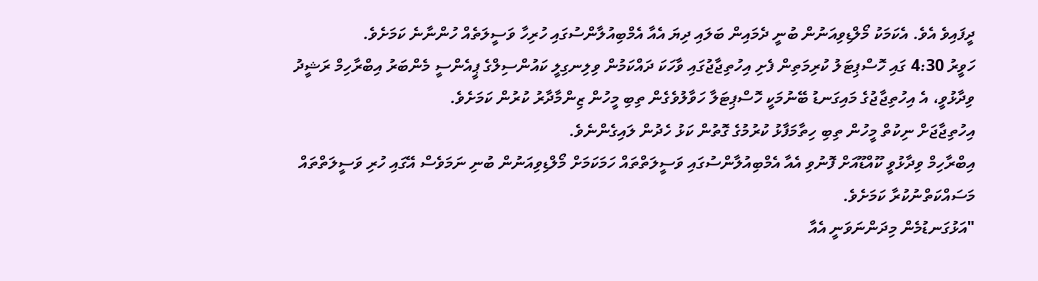ދީފައިވެ އެވެ. އެކަމަކު މޯލްޑިވިއަނުން ބުނީ ދެމައިން ބަލައި ދިޔަ އެއާ އެމްބިއުލާންސުގައި ހުރިހާ ވަސީލަތެއް ހުންނާނެ ކަމަށެވެ.
ހަވީރު 4:30 ގައި ހޮސްޕިޓަލު ކުރިމަތިން ފެށި އިހުތިޖާޖުގައި ވާހަކަ ދައްކަމުން ވިލިނގިލީ ކައުންސިލްގެ ޕީއެންސީ މެންބަރު އިބްރާހިމް ރަޝީދު ވިދާޅުވީ، އެ އިހުތިޖާޖުގެ މައިގަނޑު ބޭނުމަކީ ހޮސްޕިޓަލާ ހަވާލުވެގެން ތިބި މީހުން ޒިންމާދާރު ކުރުން ކަމަށެވެ.
އިހުތިޖާޖަށް ނިކުތް މީހުން ތިބި ހިތާމަފާޅު ކުރުމުގެ ގޮތުން ކަޅު ހެދުން ލައިގެންނެވެ.
އިބްރާހިމް ވިދާޅުވީ ކޫއްޑޫއަށް ފޮނުވި އެއާ އެމްބިއުލާންސުގައި ވަސީލަތްތައް ހަމަކަމަށް މޯލްޑިވިއަނުން ބުނި ނަމަވެސް އޭގައި ހުރި ވަސީލަތްތައް މަސައްކަތްނުކުރާ ކަމަށެވެ.
"އަޅުގަނޑުމެން މިދަންނަވަނީ އެއާ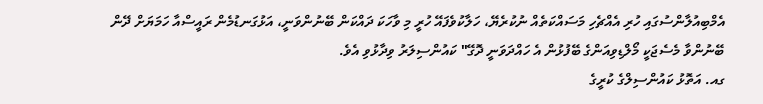އެމްބިއުލާންސުގައި ހުރި އެއްޗެހި މަސައްކަތެއް ނުކުރެޔޭ، ހަލާކުވެފައޭ ހުރީ މި ވާހަކަ ދައްކަން ބޭނުންވަނީ، އަޅުގަނޑުމެން ރައީސްއާ ހަމަޔަށް ދޭން ބޭނުންވާ މެސެޖަކީ މޯލްޑިވިއަންގެ ބޭފުޅުން އެ ހައްދަވަނީ ދޮގޭ" ކައުންސިލަރު ވިދާޅުވި އެވެ.
ގއ. އަތޮޅު ކައުންސިލްގެ ކުރީގެ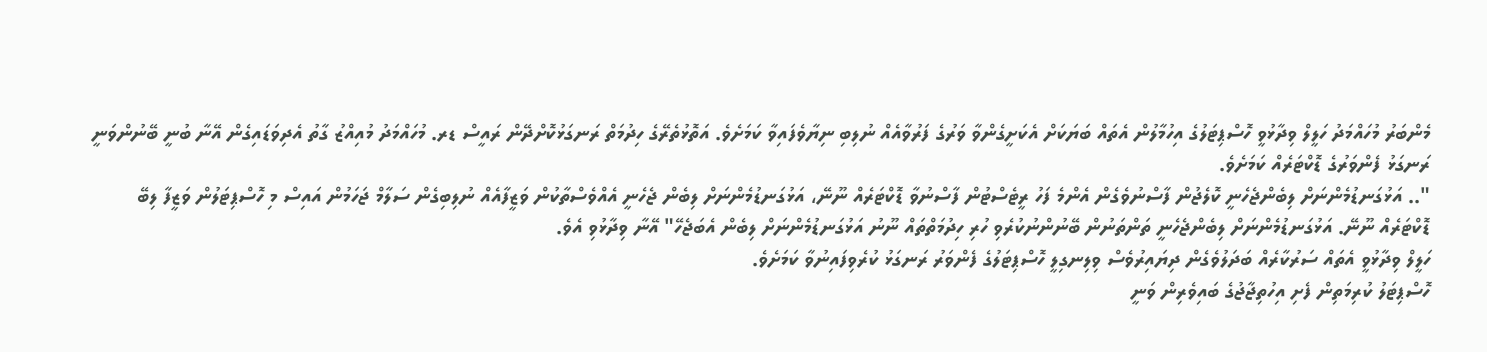މެންބަރު މުހައްމަދު ހަލީލް ވިދާޅުވީ ހޮސްޕިޓަލުގެ އިހުމާލުން އެތައް ބަޔަކަށް އެކަށީގެންވާ ވަރުގެ ފަރުވާއެއް ނުލިބި ނިޔާވެފައިވާ ކަމަށެވެ. އަތޮޅުތެރޭގެ ހިދުމަތް ރަނގަޅުކޮށްދޭން ރައީސް ޑރ. މުހައްމަދު މުއިއްޒު ގާތު އެދިވަޑައިގެން އޭނާ ބުނީ ބޭނުންވަނީ ރަނގަޅު ފެންވަރުގެ ޑޮކްޓަރެއް ކަމަށެވެ.
".. އަޅުގަނޑުމެންނަށް ލިބެންޖެހެނީ ކޮލެޖުން ފާސްނުވެގެން އެންމެ ފަހު ރީޓެސްޓުން ފާސްނުވާ ޑޮކްޓަރެއް ނޫނޭ، އަޅުގަނޑުމެންނަށް ލިބެން ޖެހެނީ އެއްވެސްތާކުން ވަޒީފާއެއް ނުލިބިގެން ސަލާމް ޖަހަމުން އައިސް މި ހޮސްޕިޓަލުން ވަޒީފާ ލިބޭ ޑޮކްޓަރެއް ނޫނޭ. އަޅުގަނޑުމެންނަށް ލިބެންޖެހެނީ ތަންތަނުން ބޭނުންނުކުރެވި ހުރި ހިދުމަތްތައް ނޫނު އަޅުގަނޑުމެންނަށް ލިބެން އެބަޖެހޭ" އޭނާ ވިދާޅުވި އެވެ.
ހަލީލް ވިދާޅުވީ އެތައް ސަރުކާރެއް ބަދަލުވެގެން ދިޔައިރުވެސް ވިލިނގިލީ ހޮސްޕިޓަލުގެ ފެންވަރު ރަނގަޅު ކުރެވިފައިނުވާ ކަމަށެވެ.
ހޮސްޕިޓަލު ކުރިމަތިން ފެށި އިހުތިޖާޖުގެ ބައިވެރިން ވަނީ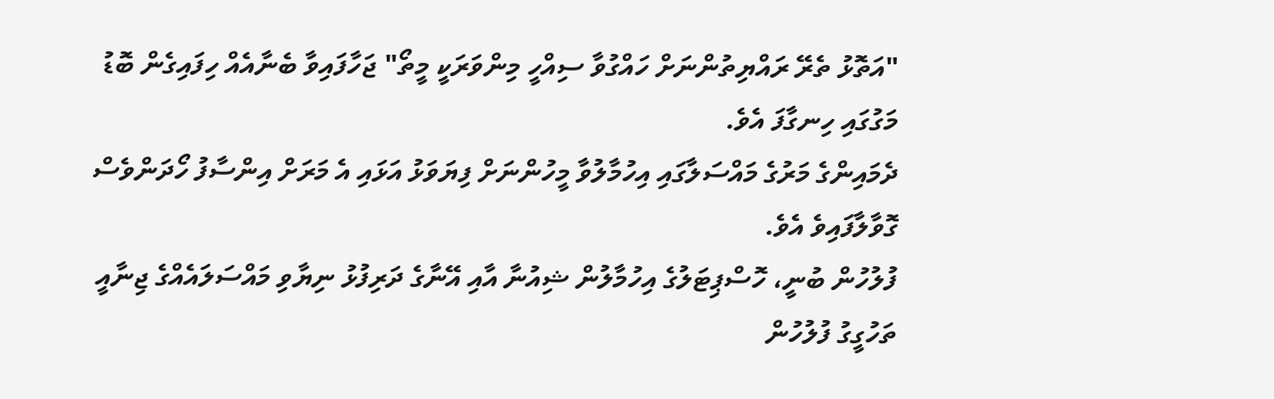"އަތޮޅު ތެރޭ ރައްޔިތުންނަށް ހައްގުވާ ސިއްހީ މިންވަރަކީ މީތޯ" ޖަހާފައިވާ ބެނާއެއް ހިފައިގެން ބޮޑު މަގުގައި ހިނގާފަ އެވެ.
ދެމައިންގެ މަރުގެ މައްސަލާގައި އިހުމާލުވާ މީހުންނަށް ފިޔަވަޅު އަޅައި އެ މަރަށް އިންސާފު ހޯދަންވެސް ގޮވާލާފައިވެ އެވެ.
ފުލުހުން ބުނީ، ހޮސްޕިޓަލުގެ އިހުމާލުން ޝިއުނާ އާއި އޭނާގެ ދަރިފުޅު ނިޔާވި މައްސަލައެއްގެ ޖިނާއީ ތަހުގީގު ފުލުހުން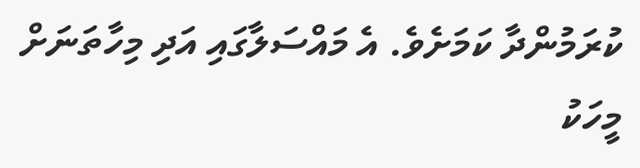ކުރަމުންދާ ކަމަށެވެ. އެ މައްސަލާގައި އަދި މިހާތަނަށް މީހަކު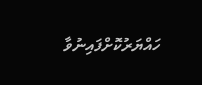ހައްޔަރުކޮށްފައިނުވާ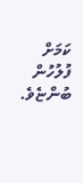ކަމަށް ފުލުހުން ބުންޏެވެ.